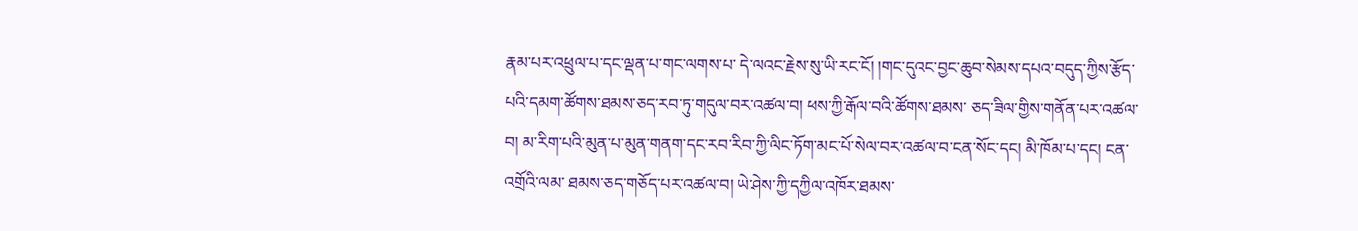རྣམ་པར་འཕྲུལ་པ་དང་ལྡན་པ་གང་ལགས་པ་ དེ་ལའང་རྗེས་སུ་ཡི་རང་ངོ། །གང་དུའང་བྱང་ཆུབ་སེམས་དཔའ་བདུད་ཀྱིས་རྩོད་པའི་དམག་ཚོགས་ཐམས་ཅད་རབ་ཏུ་གདུལ་བར་འཚལ་བ། ཕས་ཀྱི་རྒོལ་བའི་ཚོགས་ཐམས་ ཅད་ཟིལ་གྱིས་གནོན་པར་འཚལ་བ། མ་རིག་པའི་མུན་པ་མུན་གནག་དང་རབ་རིབ་ཀྱི་ལིང་ཏོག་མང་པོ་སེལ་བར་འཚལ་བ་ངན་སོང་དང། མི་ཁོམ་པ་དང། ངན་འགྲོའི་ལམ་ ཐམས་ཅད་གཅོད་པར་འཚལ་བ། ཡེ་ཤེས་ཀྱི་དཀྱིལ་འཁོར་ཐམས་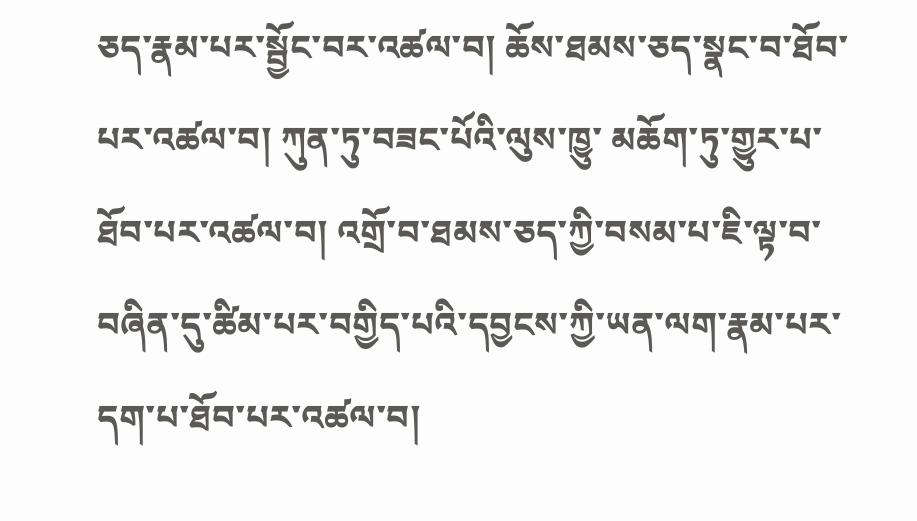ཅད་རྣམ་པར་སྦྱོང་བར་འཚལ་བ། ཆོས་ཐམས་ཅད་སྣང་བ་ཐོབ་པར་འཚལ་བ། ཀུན་ཏུ་བཟང་པོའི་ལུས་ཁྱུ་ མཆོག་ཏུ་གྱུར་པ་ཐོབ་པར་འཚལ་བ། འགྲོ་བ་ཐམས་ཅད་ཀྱི་བསམ་པ་ཇི་ལྟ་བ་བཞིན་དུ་ཚིམ་པར་བགྱིད་པའི་དབྱངས་ཀྱི་ཡན་ལག་རྣམ་པར་དག་པ་ཐོབ་པར་འཚལ་བ།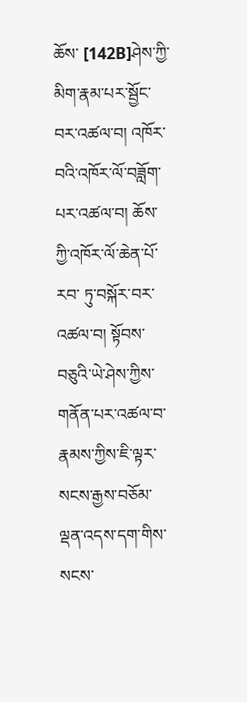ཆོས་ [142B]ཤེས་ཀྱི་མིག་རྣམ་པར་སྦྱོང་བར་འཚལ་བ། འཁོར་བའི་འཁོར་ལོ་བཟློག་པར་འཚལ་བ། ཆོས་ཀྱི་འཁོར་ལོ་ཆེན་པོ་རབ་ ཏུ་བསྐོར་བར་འཚལ་བ། སྟོབས་བཅུའི་ཡེ་ཤེས་ཀྱིས་གནོན་པར་འཚལ་བ་རྣམས་ཀྱིས་ཇི་ལྟར་སངས་རྒྱས་བཅོམ་ལྡན་འདས་དག་གིས་སངས་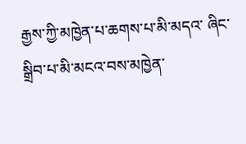རྒྱས་ཀྱི་མཁྱེན་པ་ཆགས་པ་མི་མདའ་ ཞིང་སྒྲིབ་པ་མི་མངའ་བས་མཁྱེན་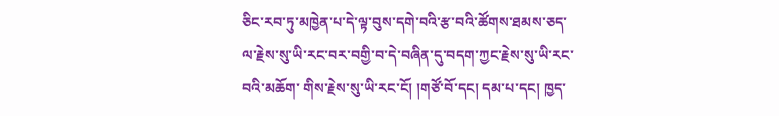ཅིང་རབ་ཏུ་མཁྱེན་པ་དེ་ལྟ་བུས་དགེ་བའི་རྩ་བའི་ཚོགས་ཐམས་ཅད་ལ་རྗེས་སུ་ཡི་རང་བར་བགྱི་བ་དེ་བཞིན་དུ་བདག་ཀྱང་རྗེས་སུ་ཡི་རང་བའི་མཆོག་ གིས་རྗེས་སུ་ཡི་རང་ངོ། །གཙོ་བོ་དང། དམ་པ་དང། ཁྱད་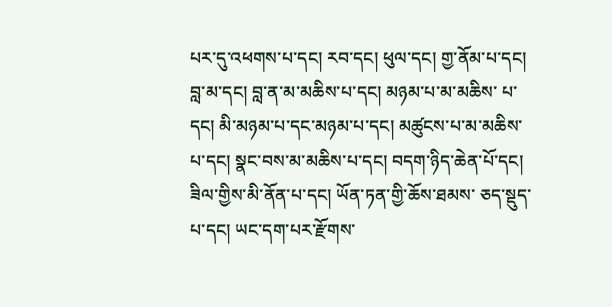པར་དུ་འཕགས་པ་དང། རབ་དང། ཕུལ་དང། གྱ་ནོམ་པ་དང། བླ་མ་དང། བླ་ན་མ་མཆིས་པ་དང། མཉམ་པ་མ་མཆིས་ པ་དང། མི་མཉམ་པ་དང་མཉམ་པ་དང། མཚུངས་པ་མ་མཆིས་པ་དང། སྣང་བས་མ་མཆིས་པ་དང། བདག་ཉིད་ཆེན་པོ་དང། ཟིལ་གྱིས་མི་ནོན་པ་དང། ཡོན་ཏན་གྱི་ཆོས་ཐམས་ ཅད་སྡུད་པ་དང། ཡང་དག་པར་རྫོགས་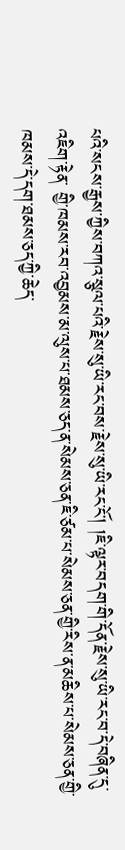པའི་སངས་རྒྱས་ཀྱིས་བཀའ་སྩལ་པའི་རྗེས་སུ་ཡི་རང་བས་རྗེས་སུ་ཡི་རང་ངོ། །ཇི་ལྟར་བདག་གི་དོན་རྗེས་སུ་ཡི་རང་བ་དེ་བཞིན་དུ་འཇིག་རྟེན་ གྱི་ཁམས་རབ་འབྱམས་མ་ལུས་པ་ཐམས་ཅད་ན་སེམས་ཅན་ཇི་ཙམ་པ་སེམས་ཅན་གྱི་རིས་ན་མཆིས་པ་སེམས་ཅན་གྱི་ཁམས་དེ་དག་ཐམས་ཅད་ཀྱི་ཆེད་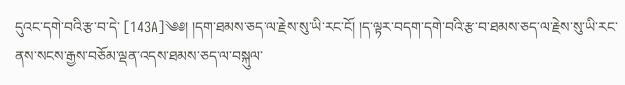དུའང་དགེ་བའི་རྩ་བ་དེ་ [143A]༄༅། །དག་ཐམས་ཅད་ལ་རྗེས་སུ་ཡི་རང་ངོ། །ད་ལྟར་བདག་དགེ་བའི་རྩ་བ་ཐམས་ཅད་ལ་རྗེས་སུ་ཡི་རང་ནས་སངས་རྒྱས་བཅོམ་ལྡན་འདས་ཐམས་ཅད་ལ་བསྐུལ་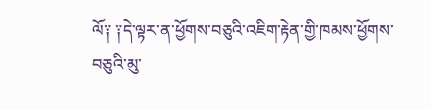ལོ༑ ༑དེ་ལྟར་ན་ཕྱོགས་བཅུའི་འཇིག་རྟེན་གྱི་ཁམས་ཕྱོགས་བཅུའི་མུ་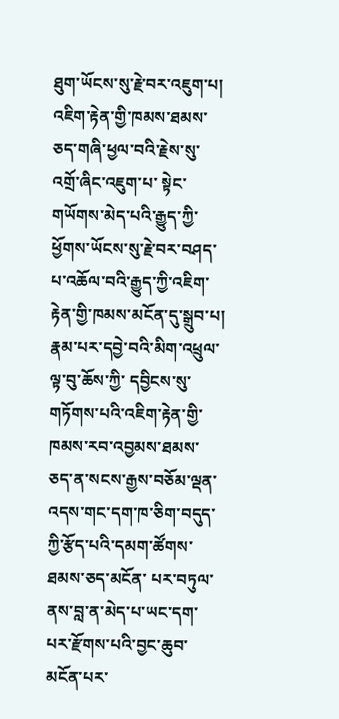ཐུག་ཡོངས་སུ་རྗེ་བར་འཇུག་པ། འཇིག་རྟེན་གྱི་ཁམས་ཐམས་ཅད་གཞི་ཕྱལ་བའི་རྗེས་སུ་འགྲོ་ཞིང་འཇུག་པ་ སྟེང་གཡོགས་མེད་པའི་རྒྱུད་ཀྱི་ཕྱོགས་ཡོངས་སུ་རྗེ་བར་བཤད་པ་འཆོལ་བའི་རྒྱུད་ཀྱི་འཇིག་རྟེན་གྱི་ཁམས་མངོན་དུ་སྒྲུབ་པ། རྣམ་པར་དབྱེ་བའི་མིག་འཕྲུལ་ལྟ་བུ་ཆོས་ཀྱི་ དབྱིངས་སུ་གཏོགས་པའི་འཇིག་རྟེན་གྱི་ཁམས་རབ་འབྱམས་ཐམས་ཅད་ན་སངས་རྒྱས་བཅོམ་ལྡན་འདས་གང་དག་ཁ་ཅིག་བདུད་ཀྱི་རྩོད་པའི་དམག་ཚོགས་ཐམས་ཅད་མངོན་ པར་བཏུལ་ནས་བླ་ན་མེད་པ་ཡང་དག་པར་རྫོགས་པའི་བྱང་ཆུབ་མངོན་པར་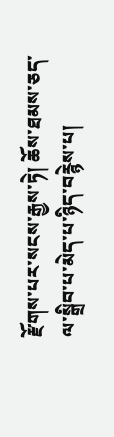རྫོགས་པར་སངས་རྒྱས་ཏེ། ཆོས་ཐམས་ཅད་ལ་སྒྲིབ་པ་མེད་པ་ཉིད་བརྙེས་པ།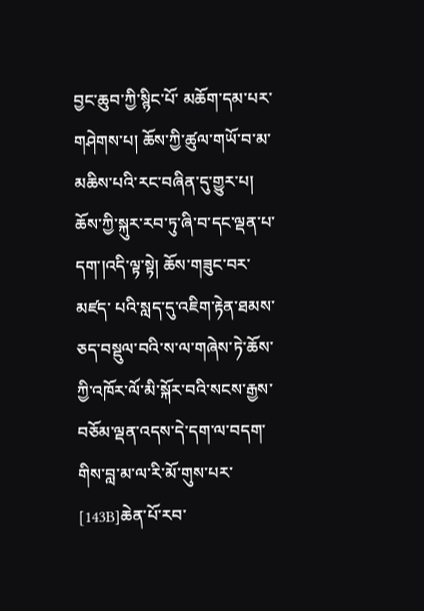བྱང་ཆུབ་ཀྱི་སྙིང་པོ་ མཆོག་དམ་པར་གཤེགས་པ། ཆོས་ཀྱི་ཚུལ་གཡོ་བ་མ་མཆིས་པའི་རང་བཞིན་དུ་གྱུར་པ། ཆོས་ཀྱི་སྐུར་རབ་ཏུ་ཞི་བ་དང་ལྡན་པ་དག་།འདི་ལྟ་སྟེ། ཆོས་གཟུང་བར་མཛད་ པའི་སླད་དུ་འཇིག་རྟེན་ཐམས་ཅད་བསྡུལ་བའི་ས་ལ་གཞེས་ཏེ་ཆོས་ཀྱི་འཁོར་ལོ་མི་སྐོར་བའི་སངས་རྒྱས་བཅོམ་ལྡན་འདས་དེ་དག་ལ་བདག་གིས་བླ་མ་ལ་རི་མོ་གུས་པར་ [143B]ཆེན་པོ་རབ་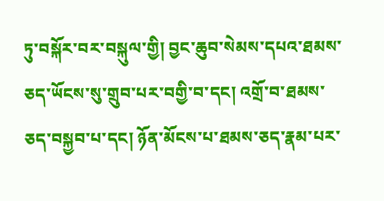ཏུ་བསྐོར་བར་བསྐུལ་གྱི། བྱང་ཆུབ་སེམས་དཔའ་ཐམས་ཅད་ཡོངས་སུ་གྲུབ་པར་བགྱི་བ་དང། འགྲོ་བ་ཐམས་ ཅད་བསྐྱབ་པ་དང། ཉོན་མོངས་པ་ཐམས་ཅད་རྣམ་པར་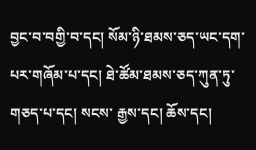བྱང་བ་བགྱི་བ་དང། སོམ་ཉི་ཐམས་ཅད་ཡང་དག་པར་གཞོམ་པ་དང། ཐེ་ཚོམ་ཐམས་ཅད་ཀུན་ཏུ་གཅད་པ་དང། སངས་ རྒྱས་དང། ཆོས་དང།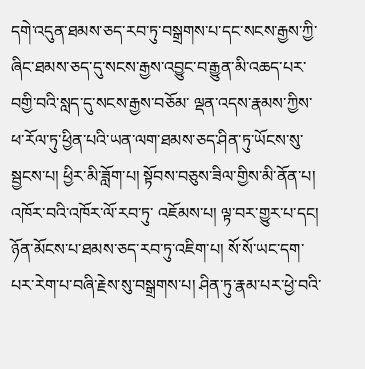དགེ་འདུན་ཐམས་ཅད་རབ་ཏུ་བསྒྲགས་པ་དང་སངས་རྒྱས་ཀྱི་ཞིང་ཐམས་ཅད་དུ་སངས་རྒྱས་འབྱུང་བ་རྒྱུན་མི་འཆད་པར་བགྱི་བའི་སླད་དུ་སངས་རྒྱས་བཅོམ་ ལྡན་འདས་རྣམས་ཀྱིས་ཕ་རོལ་ཏུ་ཕྱིན་པའི་ཡན་ལག་ཐམས་ཅད་ཤིན་ཏུ་ཡོངས་སུ་སྦྱངས་པ། ཕྱིར་མི་ཟློག་པ། སྟོབས་བཅུས་ཟིལ་གྱིས་མི་ནོན་པ། འཁོར་བའི་འཁོར་ལོ་རབ་ཏུ་ འཇོམས་པ། ལྟ་བར་གྱུར་པ་དང། ཉོན་མོངས་པ་ཐམས་ཅད་རབ་ཏུ་འཇིག་པ། སོ་སོ་ཡང་དག་པར་རེག་པ་བཞི་རྗེས་སུ་བསྒྲགས་པ། ཤིན་ཏུ་རྣམ་པར་ཕྱེ་བའི་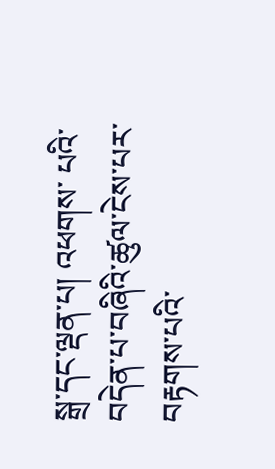སྒྲ་དང་ལྡན་པ། འཕགས་ པའི་བདེན་པ་བཞིའི་ཚུལ་ངེས་པར་བརྟགས་པའི་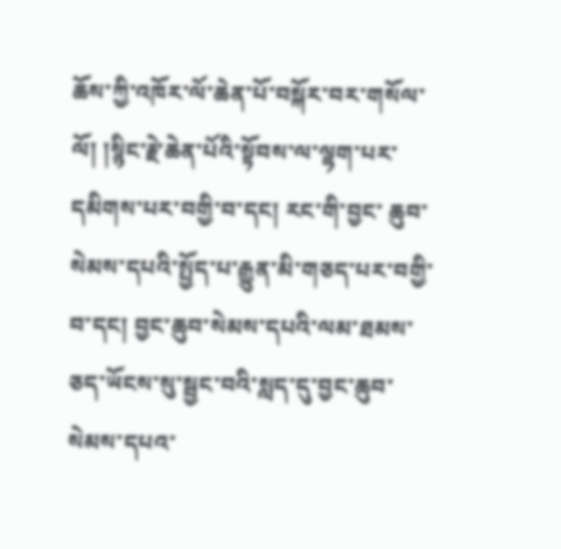ཆོས་ཀྱི་འཁོར་ལོ་ཆེན་པོ་བསྐོར་བར་གསོལ་ལོ། །སྙིང་རྗེ་ཆེན་པོའི་སྟོབས་ལ་ལྷག་པར་དམིགས་པར་བགྱི་བ་དང། རང་གི་བྱང་ ཆུབ་སེམས་དཔའི་སྤྱོད་པ་རྒྱུན་མི་གཅད་པར་བགྱི་བ་དང། བྱང་ཆུབ་སེམས་དཔའི་ལམ་ཐམས་ཅད་ཡོངས་སུ་སྦྱང་བའི་སླད་དུ་བྱང་ཆུབ་སེམས་དཔའ་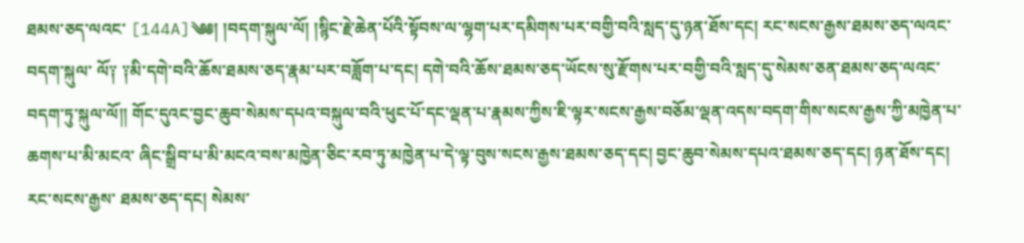ཐམས་ཅད་ལའང་ [144A]༄༅། །བདག་སྐུལ་ལོ། །སྙིང་རྗེ་ཆེན་པོའི་སྟོབས་ལ་ལྷག་པར་དམིགས་པར་བགྱི་བའི་སླད་དུ་ཉན་ཐོས་དང། རང་སངས་རྒྱས་ཐམས་ཅད་ལའང་བདག་སྐུལ་ ལོ༑ ༑མི་དགེ་བའི་ཆོས་ཐམས་ཅད་རྣམ་པར་བཟློག་པ་དང། དགེ་བའི་ཆོས་ཐམས་ཅད་ཡོངས་སུ་རྫོགས་པར་བགྱི་བའི་སླད་དུ་སེམས་ཅན་ཐམས་ཅད་ལའང་བདག་ཏུ་སྐུལ་ལོ།། གོང་དུའང་བྱང་ཆུབ་སེམས་དཔའ་བསྐུལ་བའི་ཕུང་པོ་དང་ལྡན་པ་རྣམས་ཀྱིས་ཇི་ལྟར་སངས་རྒྱས་བཅོམ་ལྡན་འདས་བདག་གིས་སངས་རྒྱས་ཀྱི་མཁྱེན་པ་ཆགས་པ་མི་མངའ་ ཞིང་སྒྲིབ་པ་མི་མངའ་བས་མཁྱེན་ཅིང་རབ་ཏུ་མཁྱེན་པ་དེ་ལྟ་བུས་སངས་རྒྱས་ཐམས་ཅད་དང། བྱང་ཆུབ་སེམས་དཔའ་ཐམས་ཅད་དང། ཉན་ཐོས་དང། རང་སངས་རྒྱས་ ཐམས་ཅད་དང། སེམས་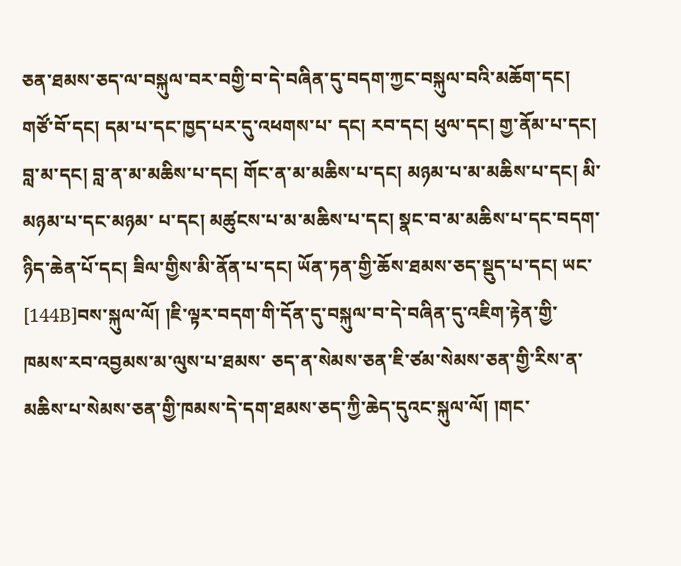ཅན་ཐམས་ཅད་ལ་བསྐུལ་བར་བགྱི་བ་དེ་བཞིན་དུ་བདག་ཀྱང་བསྐུལ་བའི་མཆོག་དང། གཙོ་བོ་དང། དམ་པ་དང་ཁྱད་པར་དུ་འཕགས་པ་ དང། རབ་དང། ཕུལ་དང། གྱ་ནོམ་པ་དང། བླ་མ་དང། བླ་ན་མ་མཆིས་པ་དང། གོང་ན་མ་མཆིས་པ་དང། མཉམ་པ་མ་མཆིས་པ་དང། མི་མཉམ་པ་དང་མཉམ་ པ་དང། མཚུངས་པ་མ་མཆིས་པ་དང། སྣང་བ་མ་མཆིས་པ་དང་བདག་ཉིད་ཆེན་པོ་དང། ཟིལ་གྱིས་མི་ནོན་པ་དང། ཡོན་ཏན་གྱི་ཆོས་ཐམས་ཅད་སྡུད་པ་དང། ཡང་ [144B]བས་སྐུལ་ལོ། །ཇི་ལྟར་བདག་གི་དོན་དུ་བསྐུལ་བ་དེ་བཞིན་དུ་འཇིག་རྟེན་གྱི་ཁམས་རབ་འབྱམས་མ་ལུས་པ་ཐམས་ ཅད་ན་སེམས་ཅན་ཇི་ཙམ་སེམས་ཅན་གྱི་རིས་ན་མཆིས་པ་སེམས་ཅན་གྱི་ཁམས་དེ་དག་ཐམས་ཅད་ཀྱི་ཆེད་དུའང་སྐུལ་ལོ། །གང་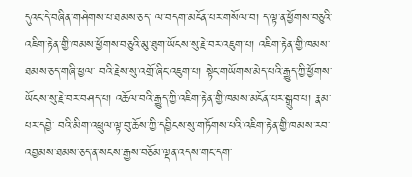དུའང་དེ་བཞིན་གཤེགས་པ་ཐམས་ཅད་ ལ་བདག་མངོན་པར་གསོལ་བ། ད་ལྟ་ན་ཕྱོགས་བཅུའི་འཇིག་རྟེན་གྱི་ཁམས་ཕྱོགས་བཅུའི་མུ་ཐུག་ཡོངས་སུ་རྗེ་བར་འཇུག་པ། འཇིག་རྟེན་གྱི་ཁམས་ཐམས་ཅད་གཞི་ཕྱལ་ བའི་རྗེས་སུ་འགྲོ་ཞིང་འཇུག་པ། སྟེང་གཡོགས་མེད་པའི་རྒྱུད་ཀྱི་ཕྱོགས་ཡོངས་སུ་རྗེ་བར་བཤད་པ། འཆོལ་བའི་རྒྱུད་ཀྱི་འཇིག་རྟེན་གྱི་ཁམས་མངོན་པར་སྒྲུབ་པ། རྣམ་པར་དབྱེ་ བའི་མིག་འཕྲུལ་ལྟ་བུ་ཆོས་ཀྱི་དབྱིངས་སུ་གཏོགས་པའི་འཇིག་རྟེན་གྱི་ཁམས་རབ་འབྱམས་ཐམས་ཅད་ན་སངས་རྒྱས་བཅོམ་ལྡན་འདས་གང་དག་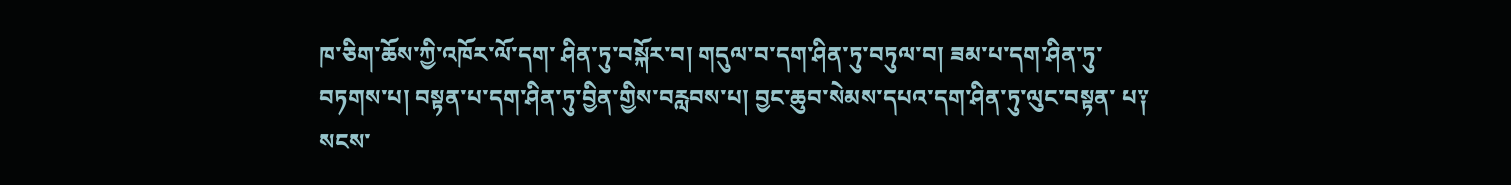ཁ་ཅིག་ཆོས་ཀྱི་འཁོར་ལོ་དག་ ཤིན་ཏུ་བསྐོར་བ། གདུལ་བ་དག་ཤིན་ཏུ་བཏུལ་བ། ཟམ་པ་དག་ཤིན་ཏུ་བཏགས་པ། བསྟན་པ་དག་ཤིན་ཏུ་བྱིན་གྱིས་བརླབས་པ། བྱང་ཆུབ་སེམས་དཔའ་དག་ཤིན་ཏུ་ལུང་བསྟན་ པ༑ སངས་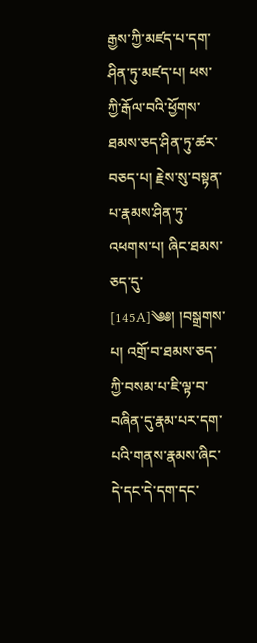རྒྱས་ཀྱི་མཛད་པ་དག་ཤིན་ཏུ་མཛད་པ། ཕས་ཀྱི་རྒོལ་བའི་ཕྱོགས་ཐམས་ཅད་ཤིན་ཏུ་ཚར་བཅད་པ། རྗེས་སུ་བསྟན་པ་རྣམས་ཤིན་ཏུ་འཕགས་པ། ཞིང་ཐམས་ཅད་དུ་ [145A]༄༅། །བསྒྲགས་པ། འགྲོ་བ་ཐམས་ཅད་ཀྱི་བསམ་པ་ཇི་ལྟ་བ་བཞིན་དུ་རྣམ་པར་དག་པའི་གནས་རྣམས་ཞིང་དེ་དང་དེ་དག་དང་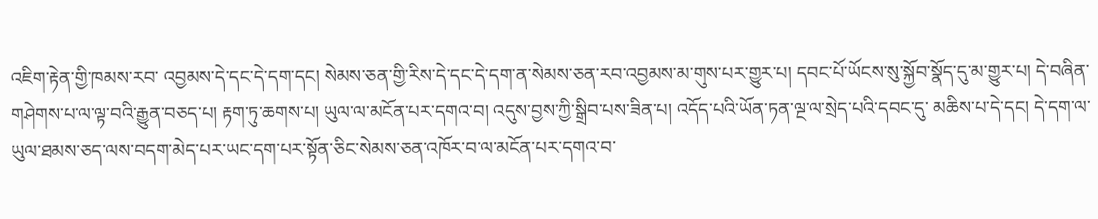འཇིག་རྟེན་གྱི་ཁམས་རབ་ འབྱམས་དེ་དང་དེ་དག་དང། སེམས་ཅན་གྱི་རིས་དེ་དང་དེ་དག་ན་སེམས་ཅན་རབ་འབྱམས་མ་གུས་པར་གྱུར་པ། དབང་པོ་ཡོངས་སུ་སྐྱོབ་སྣོད་དུ་མ་གྱུར་པ། དེ་བཞིན་ གཤེགས་པ་ལ་ལྟ་བའི་རྒྱུན་བཅད་པ། རྟག་ཏུ་ཆགས་པ། ཡུལ་ལ་མངོན་པར་དགའ་བ། འདུས་བྱས་ཀྱི་སྒྲིབ་པས་ཟིན་པ། འདོད་པའི་ཡོན་ཏན་ལྔ་ལ་སྲེད་པའི་དབང་དུ་ མཆིས་པ་དེ་དང། དེ་དག་ལ་ཡུལ་ཐམས་ཅད་ལས་བདག་མེད་པར་ཡང་དག་པར་སྟོན་ཅིང་སེམས་ཅན་འཁོར་བ་ལ་མངོན་པར་དགའ་བ་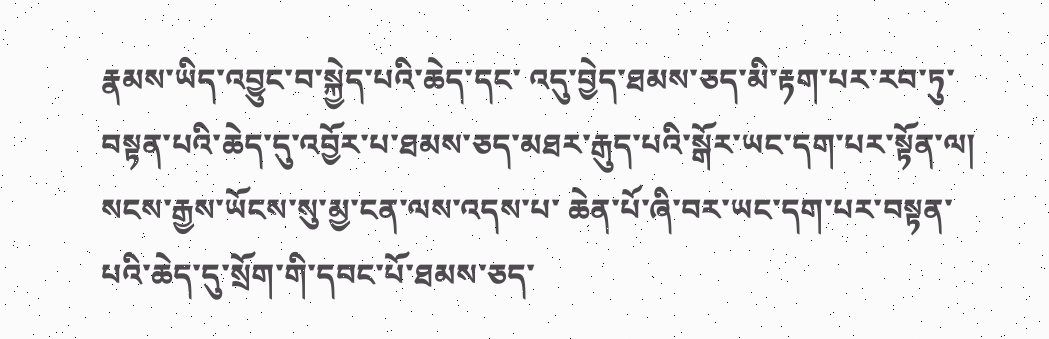རྣམས་ཡིད་འབྱུང་བ་སྐྱེད་པའི་ཆེད་དང་ འདུ་བྱེད་ཐམས་ཅད་མི་རྟག་པར་རབ་ཏུ་བསྟན་པའི་ཆེད་དུ་འབྱོར་པ་ཐམས་ཅད་མཐར་རྒུད་པའི་སྒོར་ཡང་དག་པར་སྟོན་ལ། སངས་རྒྱས་ཡོངས་སུ་མྱ་ངན་ལས་འདས་པ་ ཆེན་པོ་ཞི་བར་ཡང་དག་པར་བསྟན་པའི་ཆེད་དུ་སྲོག་གི་དབང་པོ་ཐམས་ཅད་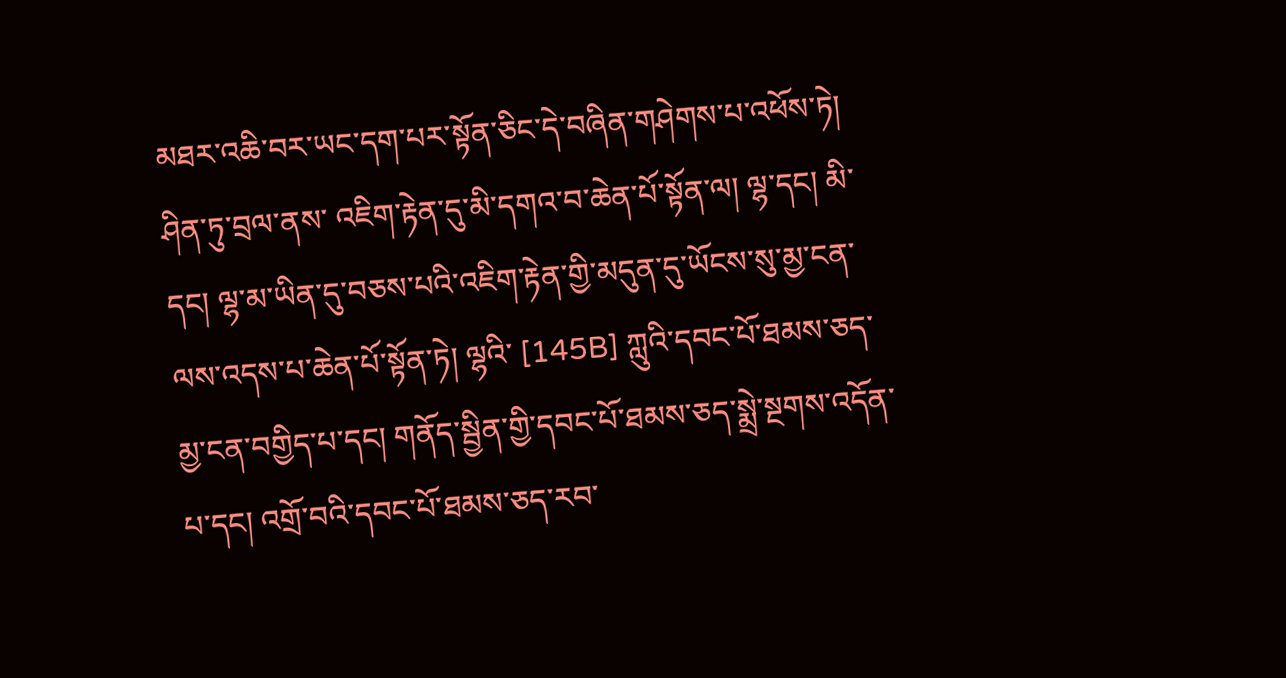མཐར་འཆི་བར་ཡང་དག་པར་སྟོན་ཅིང་དེ་བཞིན་གཤེགས་པ་འཕོས་ཏེ། ཤིན་ཏུ་བྲལ་ནས་ འཇིག་རྟེན་དུ་མི་དགའ་བ་ཆེན་པོ་སྟོན་ལ། ལྷ་དང། མི་དང། ལྷ་མ་ཡིན་དུ་བཅས་པའི་འཇིག་རྟེན་གྱི་མདུན་དུ་ཡོངས་སུ་མྱ་ངན་ལས་འདས་པ་ཆེན་པོ་སྟོན་ཏེ། ལྷའི་ [145B] ཀླུའི་དབང་པོ་ཐམས་ཅད་མྱ་ངན་བགྱིད་པ་དང། གནོད་སྦྱིན་གྱི་དབང་པོ་ཐམས་ཅད་སྨྲེ་སྔགས་འདོན་པ་དང། འགྲོ་བའི་དབང་པོ་ཐམས་ཅད་རབ་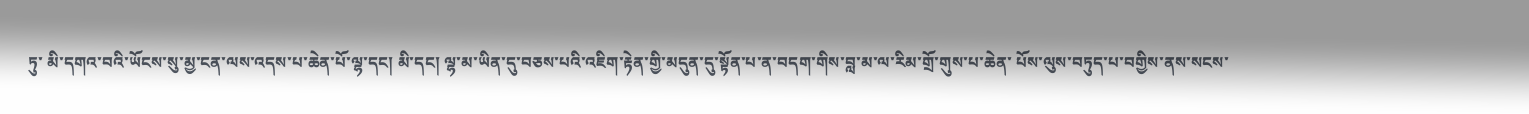ཏུ་ མི་དགའ་བའི་ཡོངས་སུ་མྱ་ངན་ལས་འདས་པ་ཆེན་པོ་ལྷ་དང། མི་དང། ལྷ་མ་ཡིན་དུ་བཅས་པའི་འཇིག་རྟེན་གྱི་མདུན་དུ་སྟོན་པ་ན་བདག་གིས་བླ་མ་ལ་རིམ་གྲོ་གུས་པ་ཆེན་ པོས་ལུས་བཏུད་པ་བགྱིས་ནས་སངས་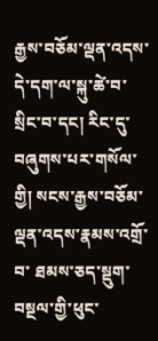རྒྱས་བཅོམ་ལྡན་འདས་དེ་དག་ལ་སྐུ་ཚེ་བ་སྲིང་བ་དང། རིང་དུ་བཞུགས་པར་གསོལ་གྱི། སངས་རྒྱས་བཅོམ་ལྡན་འདས་རྣམས་འགྲོ་བ་ ཐམས་ཅད་སྡུག་བསྔལ་གྱི་ཕུང་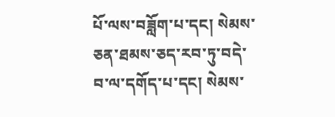པོ་ལས་བཟློག་པ་དང། སེམས་ཅན་ཐམས་ཅད་རབ་ཏུ་བདེ་བ་ལ་དགོད་པ་དང། སེམས་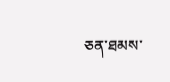ཅན་ཐམས་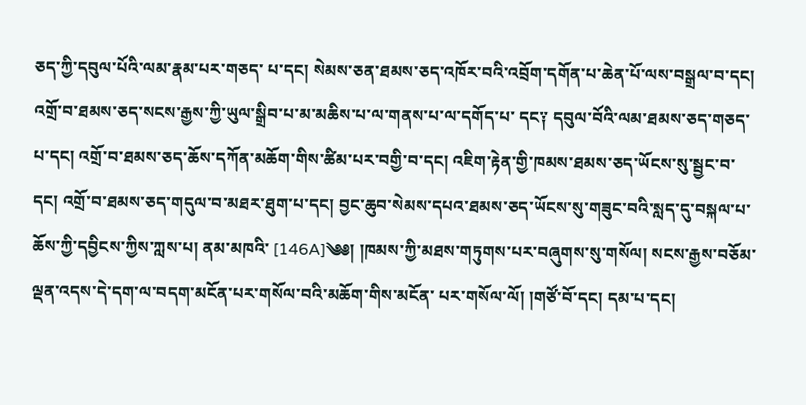ཅད་ཀྱི་དབུལ་པོའི་ལམ་རྣམ་པར་གཅད་ པ་དང། སེམས་ཅན་ཐམས་ཅད་འཁོར་བའི་འབྲོག་དགོན་པ་ཆེན་པོ་ལས་བསྒྲལ་བ་དང། འགྲོ་བ་ཐམས་ཅད་སངས་རྒྱས་ཀྱི་ཡུལ་སྒྲིབ་པ་མ་མཆིས་པ་ལ་གནས་པ་ལ་དགོད་པ་ དང༑ དབུལ་བོའི་ལམ་ཐམས་ཅད་གཅད་པ་དང། འགྲོ་བ་ཐམས་ཅད་ཆོས་དཀོན་མཆོག་གིས་ཚིམ་པར་བགྱི་བ་དང། འཇིག་རྟེན་གྱི་ཁམས་ཐམས་ཅད་ཡོངས་སུ་སྦྱང་བ་ དང། འགྲོ་བ་ཐམས་ཅད་གདུལ་བ་མཐར་ཐུག་པ་དང། བྱང་ཆུབ་སེམས་དཔའ་ཐམས་ཅད་ཡོངས་སུ་གཟུང་བའི་སླད་དུ་བསྐལ་པ་ཆོས་ཀྱི་དབྱིངས་ཀྱིས་ཀླས་པ། ནམ་མཁའི་ [146A]༄༅། །ཁམས་ཀྱི་མཐས་གཏུགས་པར་བཞུགས་སུ་གསོལ། སངས་རྒྱས་བཅོམ་ལྡན་འདས་དེ་དག་ལ་བདག་མངོན་པར་གསོལ་བའི་མཆོག་གིས་མངོན་ པར་གསོལ་ལོ། །གཙོ་བོ་དང། དམ་པ་དང།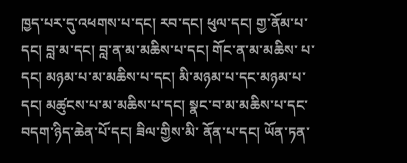ཁྱད་པར་དུ་འཕགས་པ་དང། རབ་དང། ཕུལ་དང། གྱ་ནོམ་པ་དང། བླ་མ་དང། བླ་ན་མ་མཆིས་པ་དང། གོང་ན་མ་མཆིས་ པ་དང། མཉམ་པ་མ་མཆིས་པ་དང། མི་མཉམ་པ་དང་མཉམ་པ་དང། མཚུངས་པ་མ་མཆིས་པ་དང། སྣང་བ་མ་མཆིས་པ་དང་བདག་ཉིད་ཆེན་པོ་དང། ཟིལ་གྱིས་མི་ ནོན་པ་དང། ཡོན་ཏན་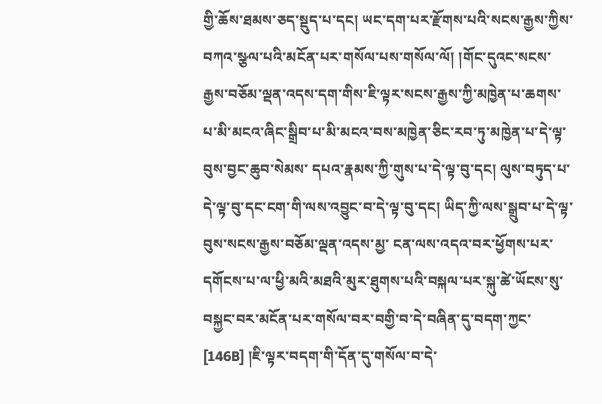གྱི་ཆོས་ཐམས་ཅད་སྡུད་པ་དང། ཡང་དག་པར་རྫོགས་པའི་སངས་རྒྱས་ཀྱིས་བཀའ་སྩལ་པའི་མངོན་པར་གསོལ་པས་གསོལ་ལོ། །གོང་དུའང་སངས་ རྒྱས་བཅོམ་ལྡན་འདས་དག་གིས་ཇི་ལྟར་སངས་རྒྱས་ཀྱི་མཁྱེན་པ་ཆགས་པ་མི་མངའ་ཞིང་སྒྲིབ་པ་མི་མངའ་བས་མཁྱེན་ཅིང་རབ་ཏུ་མཁྱེན་པ་དེ་ལྟ་བུས་བྱང་ཆུབ་སེམས་ དཔའ་རྣམས་ཀྱི་གུས་པ་དེ་ལྟ་བུ་དང། ལུས་བཏུད་པ་དེ་ལྟ་བུ་དང་ངག་གི་ལས་འབྱུང་བ་དེ་ལྟ་བུ་དང། ཡིད་ཀྱི་ལས་སྒྲུབ་པ་དེ་ལྟ་བུས་སངས་རྒྱས་བཅོམ་ལྡན་འདས་མྱ་ ངན་ལས་འདའ་བར་ཕྱོགས་པར་དགོངས་པ་ལ་ཕྱི་མའི་མཐའི་མུར་ཐུགས་པའི་བསྐལ་པར་སྐུ་ཚེ་ཡོངས་སུ་བསྐྱང་བར་མངོན་པར་གསོལ་བར་བགྱི་བ་དེ་བཞིན་དུ་བདག་ཀྱང་ [146B] །ཇི་ལྟར་བདག་གི་དོན་དུ་གསོལ་བ་དེ་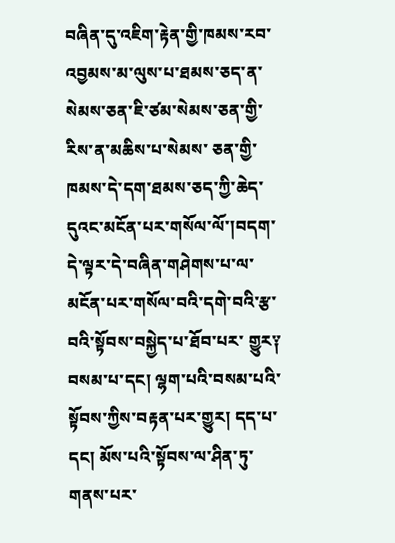བཞིན་དུ་འཇིག་རྟེན་གྱི་ཁམས་རབ་འབྱམས་མ་ལུས་པ་ཐམས་ཅད་ན་སེམས་ཅན་ཇི་ཙམ་སེམས་ཅན་གྱི་རིས་ན་མཆིས་པ་སེམས་ ཅན་གྱི་ཁམས་དེ་དག་ཐམས་ཅད་ཀྱི་ཆེད་དུའང་མངོན་པར་གསོལ་ལོ་།བདག་དེ་ལྟར་དེ་བཞིན་གཤེགས་པ་ལ་མངོན་པར་གསོལ་བའི་དགེ་བའི་རྩ་བའི་སྟོབས་བསྐྱེད་པ་ཐོབ་པར་ གྱུར༑ བསམ་པ་དང། ལྷག་པའི་བསམ་པའི་སྟོབས་ཀྱིས་བརྟན་པར་གྱུར། དད་པ་དང། མོས་པའི་སྟོབས་ལ་ཤིན་ཏུ་གནས་པར་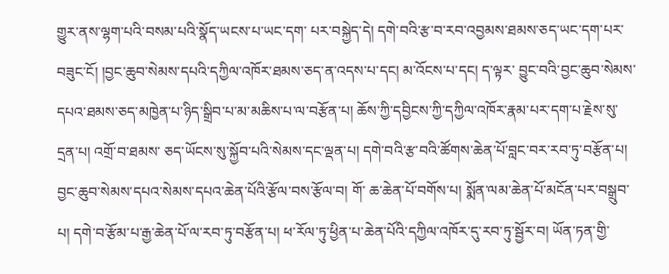གྱུར་ནས་ལྷག་པའི་བསམ་པའི་སྣོད་ཡངས་པ་ཡང་དག་ པར་བསྐྱེད་དེ། དགེ་བའི་རྩ་བ་རབ་འབྱམས་ཐམས་ཅད་ཡང་དག་པར་བཟུང་ངོ། །བྱང་ཆུབ་སེམས་དཔའི་དཀྱིལ་འཁོར་ཐམས་ཅད་ན་འདས་པ་དང། མ་འོངས་པ་དང། ད་ལྟར་ བྱུང་བའི་བྱང་ཆུབ་སེམས་དཔའ་ཐམས་ཅད་མཁྱེན་པ་ཉིད་སྒྲིབ་པ་མ་མཆིས་པ་ལ་བརྩོན་པ། ཆོས་ཀྱི་དབྱིངས་ཀྱི་དཀྱིལ་འཁོར་རྣམ་པར་དག་པ་རྗེས་སུ་དྲན་པ། འགྲོ་བ་ཐམས་ ཅད་ཡོངས་སུ་སྐྱོབ་པའི་སེམས་དང་ལྡན་པ། དགེ་བའི་རྩ་བའི་ཚོགས་ཆེན་པོ་བླང་བར་རབ་ཏུ་བརྩོན་པ། བྱང་ཆུབ་སེམས་དཔའ་སེམས་དཔའ་ཆེན་པོའི་རྩོལ་བས་རྩོལ་བ། གོ་ ཆ་ཆེན་པོ་བགོས་པ། སྨོན་ལམ་ཆེན་པོ་མངོན་པར་བསྒྲུབ་པ། དགེ་བ་རྩོམ་པ་རྒྱ་ཆེན་པོ་ལ་རབ་ཏུ་བརྩོན་པ། ཕ་རོལ་ཏུ་ཕྱིན་པ་ཆེན་པོའི་དཀྱིལ་འཁོར་དུ་རབ་ཏུ་སྦྱོར་བ། ཡོན་ཏན་གྱི་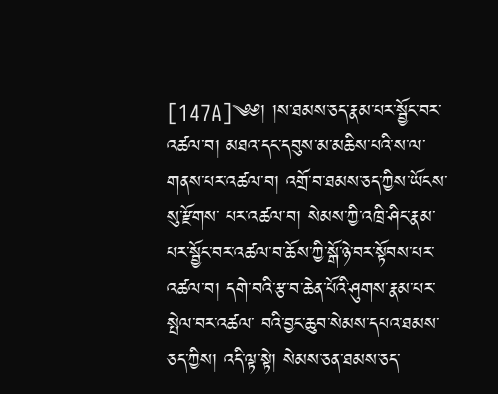[147A]༄༅། །ས་ཐམས་ཅད་རྣམ་པར་སྦྱོང་བར་འཚལ་བ། མཐའ་དང་དབུས་མ་མཆིས་པའི་ས་ལ་གནས་པར་འཚལ་བ། འགྲོ་བ་ཐམས་ཅད་ཀྱིས་ཡོངས་སུ་རྫོགས་ པར་འཚལ་བ། སེམས་ཀྱི་འཁྲི་ཤིང་རྣམ་པར་སྦྱོང་བར་འཚལ་བ་ཆོས་ཀྱི་སྒོ་ཉེ་བར་སྟོབས་པར་འཚལ་བ། དགེ་བའི་རྩ་བ་ཆེན་པོའི་ཤུགས་རྣམ་པར་སྤེལ་བར་འཚལ་ བའི་བྱང་ཆུབ་སེམས་དཔའ་ཐམས་ཅད་ཀྱིས། འདི་ལྟ་སྟེ། སེམས་ཅན་ཐམས་ཅད་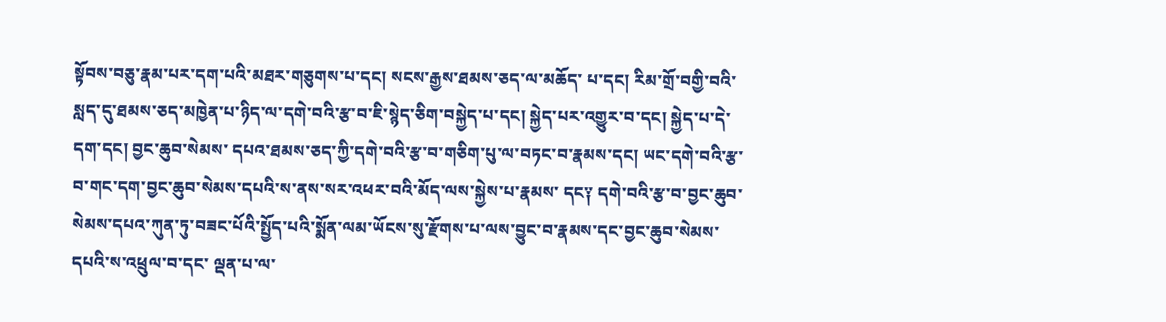སྟོབས་བཅུ་རྣམ་པར་དག་པའི་མཐར་གཅུགས་པ་དང། སངས་རྒྱས་ཐམས་ཅད་ལ་མཆོད་ པ་དང། རིམ་གྲོ་བགྱི་བའི་སླད་དུ་ཐམས་ཅད་མཁྱེན་པ་ཉིད་ལ་དགེ་བའི་རྩ་བ་ཇི་སྙེད་ཅིག་བསྐྱེད་པ་དང། སྐྱེད་པར་འགྱུར་བ་དང། སྐྱེད་པ་དེ་དག་དང། བྱང་ཆུབ་སེམས་ དཔའ་ཐམས་ཅད་ཀྱི་དགེ་བའི་རྩ་བ་གཅིག་པུ་ལ་བཏང་བ་རྣམས་དང། ཡང་དགེ་བའི་རྩ་བ་གང་དག་བྱང་ཆུབ་སེམས་དཔའི་ས་ནས་སར་འཕར་བའི་མོད་ལས་སྐྱེས་པ་རྣམས་ དང༑ དགེ་བའི་རྩ་བ་བྱང་ཆུབ་སེམས་དཔའ་ཀུན་ཏུ་བཟང་པོའི་སྤྱོད་པའི་སྨོན་ལམ་ཡོངས་སུ་རྫོགས་པ་ལས་བྱུང་བ་རྣམས་དང་བྱང་ཆུབ་སེམས་དཔའི་ས་འཕྲུལ་བ་དང་ ལྡན་པ་ལ་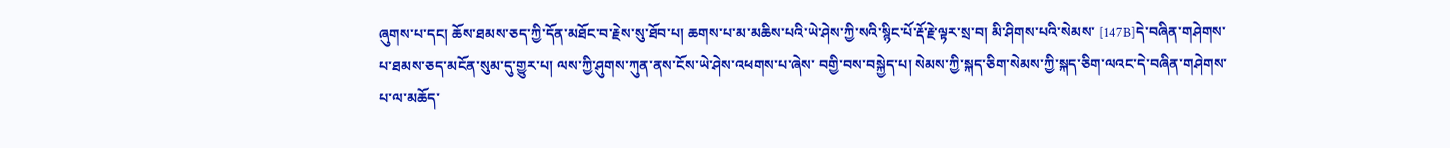ཞུགས་པ་དང། ཆོས་ཐམས་ཅད་ཀྱི་དོན་མཐོང་བ་རྗེས་སུ་ཐོབ་པ། ཆགས་པ་མ་མཆིས་པའི་ཡེ་ཤེས་ཀྱི་སའི་སྙིང་པོ་རྡོ་རྗེ་ལྟར་སྲ་བ། མི་ཤིགས་པའི་སེམས་ [147B]དེ་བཞིན་གཤེགས་པ་ཐམས་ཅད་མངོན་སུམ་དུ་གྱུར་པ། ལས་ཀྱི་ཤུགས་ཀུན་ནས་ངོས་ཡེ་ཤེས་འཕགས་པ་ཞེས་ བགྱི་བས་བསྐྱེད་པ། སེམས་ཀྱི་སྐད་ཅིག་སེམས་ཀྱི་སྐད་ཅིག་ལའང་དེ་བཞིན་གཤེགས་པ་ལ་མཆོད་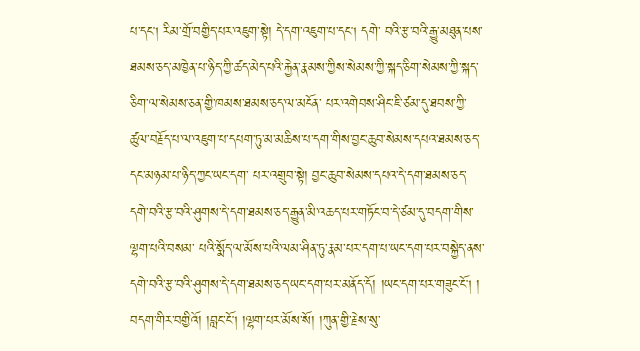པ་དང། རིམ་གྲོ་བགྱིད་པར་འཇུག་སྟེ། དེ་དག་འཇུག་པ་དང། དགེ་ བའི་རྩ་བའི་རྒྱུ་མཐུན་པས་ཐམས་ཅད་མཁྱེན་པ་ཉིད་ཀྱི་ཚད་མེད་པའི་རྐྱེན་རྣམས་ཀྱིས་སེམས་ཀྱི་སྐད་ཅིག་སེམས་ཀྱི་སྐད་ཅིག་ལ་སེམས་ཅན་གྱི་ཁམས་ཐམས་ཅད་ལ་མངོན་ པར་འགེབས་ཤིང་ཇི་ཙམ་དུ་ཐབས་ཀྱི་ཚུལ་བརྗོད་པ་ལ་འཇུག་པ་དཔག་ཏུ་མ་མཆིས་པ་དག་གིས་བྱང་ཆུབ་སེམས་དཔའ་ཐམས་ཅད་དང་མཉམ་པ་ཉིད་ཀྱང་ཡང་དག་ པར་འགྲུབ་སྟེ། བྱང་ཆུབ་སེམས་དཔའ་དེ་དག་ཐམས་ཅད་དགེ་བའི་རྩ་བའི་ཤུགས་དེ་དག་ཐམས་ཅད་རྒྱུན་མི་འཆད་པར་གཏོང་བ་དེ་ཙམ་དུ་བདག་གིས་ལྷག་པའི་བསམ་ པའི་སྨོད་ལ་མོས་པའི་ལམ་ཤིན་ཏུ་རྣམ་པར་དག་པ་ཡང་དག་པར་བསྐྱེད་ནས་དགེ་བའི་རྩ་བའི་ཤུགས་དེ་དག་ཐམས་ཅད་ཡང་དག་པར་མནོད་དོ། །ཡང་དག་པར་གཟུང་ངོ། ། བདག་གིར་བགྱིའོ། །བླང་ངོ། །ལྷག་པར་མོས་སོ། །ཀུན་གྱི་རྗེས་སུ་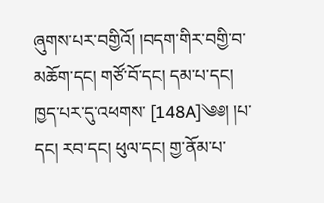ཞུགས་པར་བགྱིའོ། །བདག་གིར་བགྱི་བ་མཆོག་དང། གཙོ་བོ་དང། དམ་པ་དང། ཁྱད་པར་དུ་འཕགས་ [148A]༄༅། །པ་དང། རབ་དང། ཕུལ་དང། གྱ་ནོམ་པ་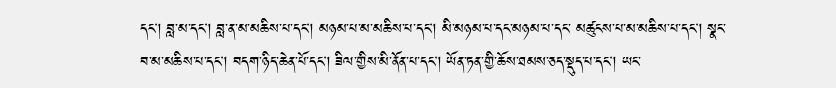དང། བླ་མ་དང། བླ་ན་མ་མཆིས་པ་དང། མཉམ་པ་མ་མཆིས་པ་དང། མི་མཉམ་པ་དང་མཉམ་པ་དང་ མཚུངས་པ་མ་མཆིས་པ་དང། སྣང་བ་མ་མཆིས་པ་དང། བདག་ཉིད་ཆེན་པོ་དང། ཟིལ་གྱིས་མི་ནོན་པ་དང། ཡོན་ཏན་གྱི་ཆོས་ཐམས་ཅད་སྡུད་པ་དང། ཡང་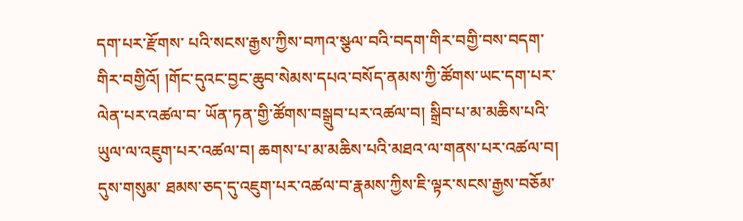དག་པར་རྫོགས་ པའི་སངས་རྒྱས་ཀྱིས་བཀའ་སྩལ་བའི་བདག་གིར་བགྱི་བས་བདག་གིར་བགྱིའོ། །གོང་དུའང་བྱང་ཆུབ་སེམས་དཔའ་བསོད་ནམས་ཀྱི་ཚོགས་ཡང་དག་པར་ལེན་པར་འཚལ་བ་ ཡོན་ཏན་གྱི་ཚོགས་བསྒྲུབ་པར་འཚལ་བ། སྒྲིབ་པ་མ་མཆིས་པའི་ཡུལ་ལ་འཇུག་པར་འཚལ་བ། ཆགས་པ་མ་མཆིས་པའི་མཐའ་ལ་གནས་པར་འཚལ་བ། དུས་གསུམ་ ཐམས་ཅད་དུ་འཇུག་པར་འཚལ་བ་རྣམས་ཀྱིས་ཇི་ལྟར་སངས་རྒྱས་བཅོམ་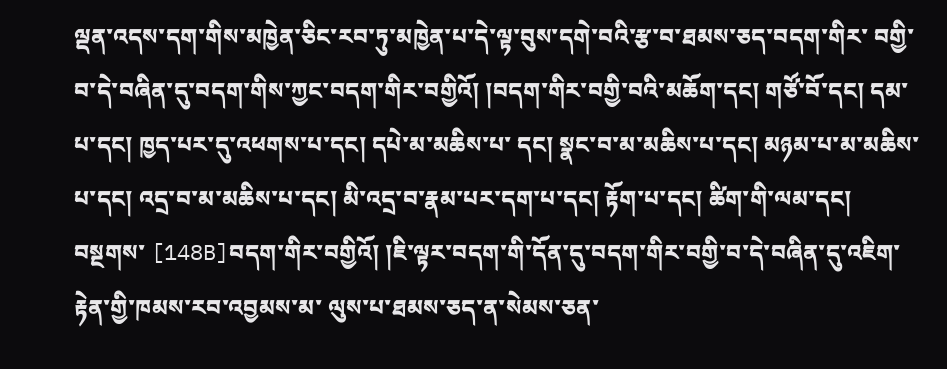ལྡན་འདས་དག་གིས་མཁྱེན་ཅིང་རབ་ཏུ་མཁྱེན་པ་དེ་ལྟ་བུས་དགེ་བའི་རྩ་བ་ཐམས་ཅད་བདག་གིར་ བགྱི་བ་དེ་བཞིན་དུ་བདག་གིས་ཀྱང་བདག་གིར་བགྱིའོ། །བདག་གིར་བགྱི་བའི་མཆོག་དང། གཙོ་བོ་དང། དམ་པ་དང། ཁྱད་པར་དུ་འཕགས་པ་དང། དཔེ་མ་མཆིས་པ་ དང། སྣང་བ་མ་མཆིས་པ་དང། མཉམ་པ་མ་མཆིས་པ་དང། འདྲ་བ་མ་མཆིས་པ་དང། མི་འདྲ་བ་རྣམ་པར་དག་པ་དང། རྟོག་པ་དང། ཚིག་གི་ལམ་དང། བསྔགས་ [148B]བདག་གིར་བགྱིའོ། །ཇི་ལྟར་བདག་གི་དོན་དུ་བདག་གིར་བགྱི་བ་དེ་བཞིན་དུ་འཇིག་རྟེན་གྱི་ཁམས་རབ་འབྱམས་མ་ ལུས་པ་ཐམས་ཅད་ན་སེམས་ཅན་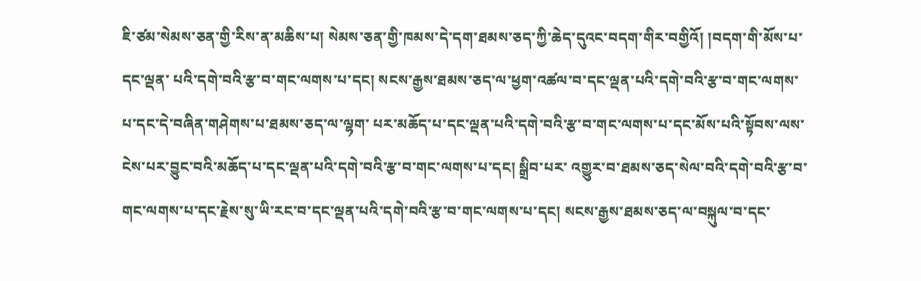ཇི་ཙམ་སེམས་ཅན་གྱི་རིས་ན་མཆིས་པ། སེམས་ཅན་གྱི་ཁམས་དེ་དག་ཐམས་ཅད་ཀྱི་ཆེད་དུའང་བདག་གིར་བགྱིའོ། །བདག་གི་མོས་པ་དང་ལྡན་ པའི་དགེ་བའི་རྩ་བ་གང་ལགས་པ་དང། སངས་རྒྱས་ཐམས་ཅད་ལ་ཕྱག་འཚལ་བ་དང་ལྡན་པའི་དགེ་བའི་རྩ་བ་གང་ལགས་པ་དང་དེ་བཞིན་གཤེགས་པ་ཐམས་ཅད་ལ་ལྷག་ པར་མཆོད་པ་དང་ལྡན་པའི་དགེ་བའི་རྩ་བ་གང་ལགས་པ་དང་མོས་པའི་སྟོབས་ལས་ངེས་པར་བྱུང་བའི་མཆོད་པ་དང་ལྡན་པའི་དགེ་བའི་རྩ་བ་གང་ལགས་པ་དང། སྒྲིབ་པར་ འགྱུར་བ་ཐམས་ཅད་སེལ་བའི་དགེ་བའི་རྩ་བ་གང་ལགས་པ་དང་རྗེས་སུ་ཡི་རང་བ་དང་ལྡན་པའི་དགེ་བའི་རྩ་བ་གང་ལགས་པ་དང། སངས་རྒྱས་ཐམས་ཅད་ལ་བསྐུལ་བ་དང་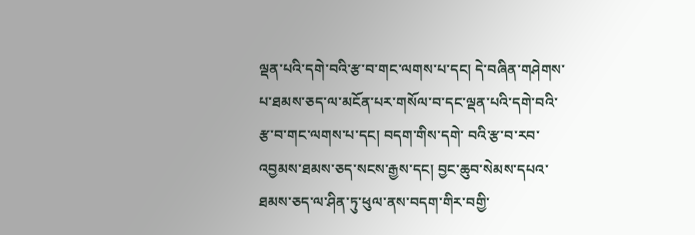ལྡན་པའི་དགེ་བའི་རྩ་བ་གང་ལགས་པ་དང། དེ་བཞིན་གཤེགས་པ་ཐམས་ཅད་ལ་མངོན་པར་གསོལ་བ་དང་ལྡན་པའི་དགེ་བའི་རྩ་བ་གང་ལགས་པ་དང། བདག་གིས་དགེ་ བའི་རྩ་བ་རབ་འབྱམས་ཐམས་ཅད་སངས་རྒྱས་དང། བྱང་ཆུབ་སེམས་དཔའ་ཐམས་ཅད་ལ་ཤིན་ཏུ་ཕུལ་ནས་བདག་གིར་བགྱི་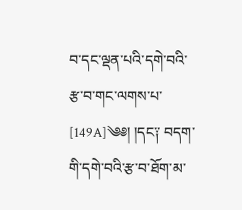བ་དང་ལྡན་པའི་དགེ་བའི་རྩ་བ་གང་ལགས་པ་ [149A]༄༅། །དང༑ བདག་གི་དགེ་བའི་རྩ་བ་ཐོག་མ་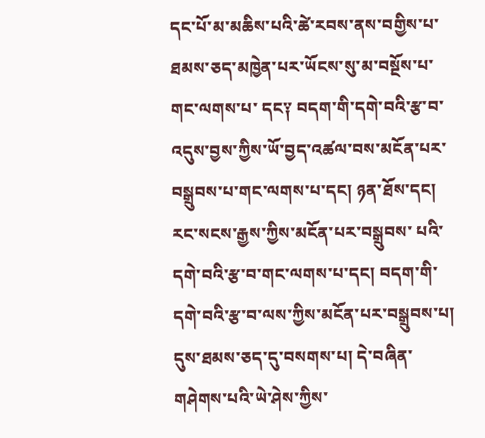དང་པོ་མ་མཆིས་པའི་ཚེ་རབས་ནས་བགྱིས་པ་ཐམས་ཅད་མཁྱེན་པར་ཡོངས་སུ་མ་བསྔོས་པ་གང་ལགས་པ་ དང༑ བདག་གི་དགེ་བའི་རྩ་བ་འདུས་བྱས་ཀྱིས་ཡོ་བྱད་འཚལ་བས་མངོན་པར་བསྒྲུབས་པ་གང་ལགས་པ་དང། ཉན་ཐོས་དང། རང་སངས་རྒྱས་ཀྱིས་མངོན་པར་བསྒྲུབས་ པའི་དགེ་བའི་རྩ་བ་གང་ལགས་པ་དང། བདག་གི་དགེ་བའི་རྩ་བ་ལས་ཀྱིས་མངོན་པར་བསྒྲུབས་པ། དུས་ཐམས་ཅད་དུ་བསགས་པ། དེ་བཞིན་གཤེགས་པའི་ཡེ་ཤེས་ཀྱིས་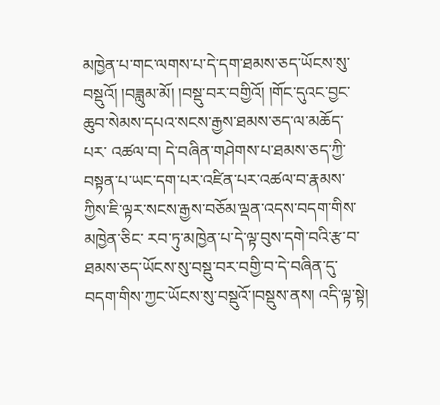མཁྱེན་པ་གང་ལགས་པ་དེ་དག་ཐམས་ཅད་ཡོངས་སུ་བསྡུའོ། །བཟླུམ་མོ། །བསྡུ་བར་བགྱིའོ། །གོང་དུའང་བྱང་ཆུབ་སེམས་དཔའ་སངས་རྒྱས་ཐམས་ཅད་ལ་མཆོད་པར་ འཚལ་བ། དེ་བཞིན་གཤེགས་པ་ཐམས་ཅད་ཀྱི་བསྟན་པ་ཡང་དག་པར་འཛིན་པར་འཚལ་བ་རྣམས་ཀྱིས་ཇི་ལྟར་སངས་རྒྱས་བཅོམ་ལྡན་འདས་བདག་གིས་མཁྱེན་ཅིང་ རབ་ཏུ་མཁྱེན་པ་དེ་ལྟ་བུས་དགེ་བའི་རྩ་བ་ཐམས་ཅད་ཡོངས་སུ་བསྡུ་བར་བགྱི་བ་དེ་བཞིན་དུ་བདག་གིས་ཀྱང་ཡོངས་སུ་བསྡུའོ་།བསྡུས་ནས། འདི་ལྟ་སྟེ།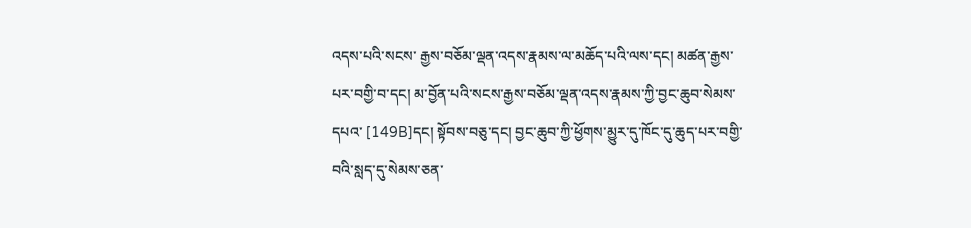འདས་པའི་སངས་ རྒྱས་བཅོམ་ལྡན་འདས་རྣམས་ལ་མཆོད་པའི་ལས་དང། མཚན་རྒྱས་པར་བགྱི་བ་དང། མ་བྱོན་པའི་སངས་རྒྱས་བཅོམ་ལྡན་འདས་རྣམས་ཀྱི་བྱང་ཆུབ་སེམས་དཔའ་ [149B]དང། སྟོབས་བཅུ་དང། བྱང་ཆུབ་ཀྱི་ཕྱོགས་མྱུར་དུ་ཁོང་དུ་ཆུད་པར་བགྱི་བའི་སླད་དུ་སེམས་ཅན་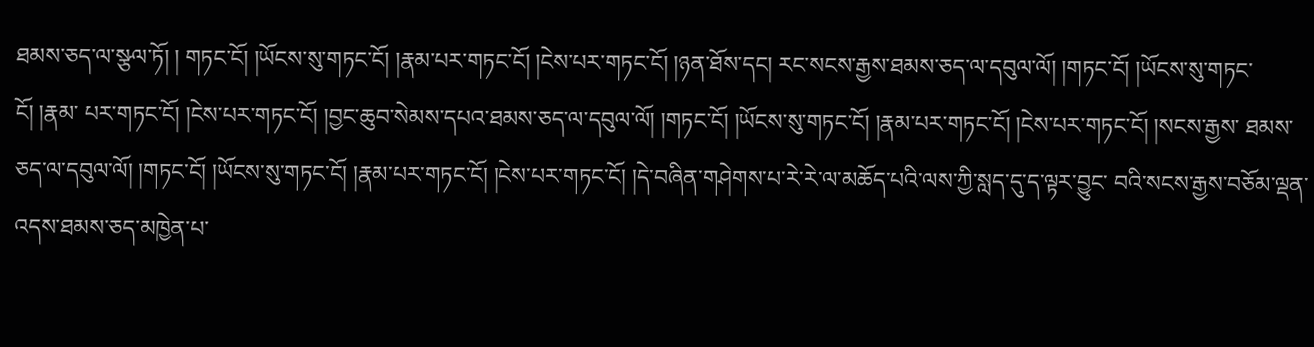ཐམས་ཅད་ལ་སྩལ་ཏོ། ། གཏང་ངོ། །ཡོངས་སུ་གཏང་ངོ། །རྣམ་པར་གཏང་ངོ། །ངེས་པར་གཏང་ངོ། །ཉན་ཐོས་དང། རང་སངས་རྒྱས་ཐམས་ཅད་ལ་དབུལ་ལོ། །གཏང་ངོ། །ཡོངས་སུ་གཏང་ངོ། །རྣམ་ པར་གཏང་ངོ། །ངེས་པར་གཏང་ངོ། །བྱང་ཆུབ་སེམས་དཔའ་ཐམས་ཅད་ལ་དབུལ་ལོ། །གཏང་ངོ། །ཡོངས་སུ་གཏང་ངོ། །རྣམ་པར་གཏང་ངོ། །ངེས་པར་གཏང་ངོ། །སངས་རྒྱས་ ཐམས་ཅད་ལ་དབུལ་ལོ། །གཏང་ངོ། །ཡོངས་སུ་གཏང་ངོ། །རྣམ་པར་གཏང་ངོ། །ངེས་པར་གཏང་ངོ། །དེ་བཞིན་གཤེགས་པ་རེ་རེ་ལ་མཆོད་པའི་ལས་ཀྱི་སླད་དུ་ད་ལྟར་བྱུང་ བའི་སངས་རྒྱས་བཅོམ་ལྡན་འདས་ཐམས་ཅད་མཁྱེན་པ་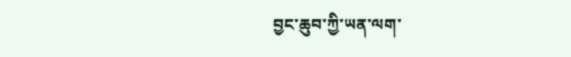བྱང་ཆུབ་ཀྱི་ཡན་ལག་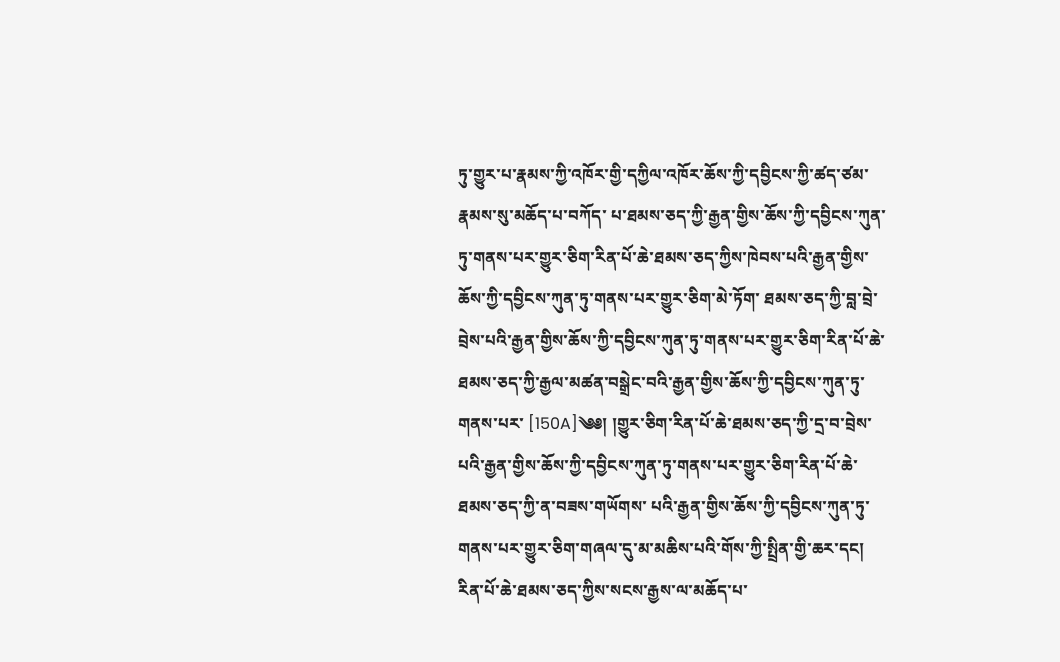ཏུ་གྱུར་པ་རྣམས་ཀྱི་འཁོར་གྱི་དཀྱིལ་འཁོར་ཆོས་ཀྱི་དབྱིངས་ཀྱི་ཚད་ཙམ་རྣམས་སུ་མཆོད་པ་བཀོད་ པ་ཐམས་ཅད་ཀྱི་རྒྱན་གྱིས་ཆོས་ཀྱི་དབྱིངས་ཀུན་ཏུ་གནས་པར་གྱུར་ཅིག་རིན་པོ་ཆེ་ཐམས་ཅད་ཀྱིས་ཁེབས་པའི་རྒྱན་གྱིས་ཆོས་ཀྱི་དབྱིངས་ཀུན་ཏུ་གནས་པར་གྱུར་ཅིག་མེ་ཏོག་ ཐམས་ཅད་ཀྱི་བླ་བྲེ་བྲེས་པའི་རྒྱན་གྱིས་ཆོས་ཀྱི་དབྱིངས་ཀུན་ཏུ་གནས་པར་གྱུར་ཅིག་རིན་པོ་ཆེ་ཐམས་ཅད་ཀྱི་རྒྱལ་མཚན་བསྒྲེང་བའི་རྒྱན་གྱིས་ཆོས་ཀྱི་དབྱིངས་ཀུན་ཏུ་གནས་པར་ [150A]༄༅། །གྱུར་ཅིག་རིན་པོ་ཆེ་ཐམས་ཅད་ཀྱི་དྲ་བ་བྲེས་པའི་རྒྱན་གྱིས་ཆོས་ཀྱི་དབྱིངས་ཀུན་ཏུ་གནས་པར་གྱུར་ཅིག་རིན་པོ་ཆེ་ཐམས་ཅད་ཀྱི་ན་བཟས་གཡོགས་ པའི་རྒྱན་གྱིས་ཆོས་ཀྱི་དབྱིངས་ཀུན་ཏུ་གནས་པར་གྱུར་ཅིག་གཞལ་དུ་མ་མཆིས་པའི་གོས་ཀྱི་སྤྲིན་གྱི་ཆར་དང། རིན་པོ་ཆེ་ཐམས་ཅད་ཀྱིས་སངས་རྒྱས་ལ་མཆོད་པ་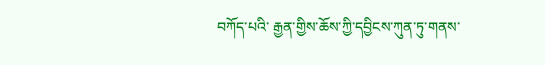བཀོད་པའི་ རྒྱན་གྱིས་ཆོས་ཀྱི་དབྱིངས་ཀུན་ཏུ་གནས་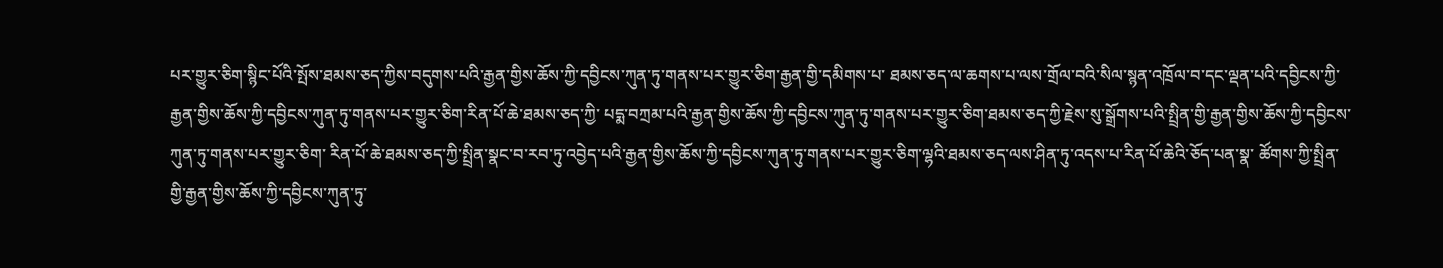པར་གྱུར་ཅིག་སྙིང་པོའི་སྤོས་ཐམས་ཅད་ཀྱིས་བདུགས་པའི་རྒྱན་གྱིས་ཆོས་ཀྱི་དབྱིངས་ཀུན་ཏུ་གནས་པར་གྱུར་ཅིག་རྒྱན་གྱི་དམིགས་པ་ ཐམས་ཅད་ལ་ཆགས་པ་ལས་གྲོལ་བའི་སིལ་སྙན་འཁྲོལ་བ་དང་ལྡན་པའི་དབྱིངས་ཀྱི་རྒྱན་གྱིས་ཆོས་ཀྱི་དབྱིངས་ཀུན་ཏུ་གནས་པར་གྱུར་ཅིག་རིན་པོ་ཆེ་ཐམས་ཅད་ཀྱི་ པདྨ་བཀྲམ་པའི་རྒྱན་གྱིས་ཆོས་ཀྱི་དབྱིངས་ཀུན་ཏུ་གནས་པར་གྱུར་ཅིག་ཐམས་ཅད་ཀྱི་རྗེས་སུ་སྒྲོགས་པའི་སྤྲིན་གྱི་རྒྱན་གྱིས་ཆོས་ཀྱི་དབྱིངས་ཀུན་ཏུ་གནས་པར་གྱུར་ཅིག་ རིན་པོ་ཆེ་ཐམས་ཅད་ཀྱི་སྤྲིན་སྣང་བ་རབ་ཏུ་འབྱེད་པའི་རྒྱན་གྱིས་ཆོས་ཀྱི་དབྱིངས་ཀུན་ཏུ་གནས་པར་གྱུར་ཅིག་ལྷའི་ཐམས་ཅད་ལས་ཤིན་ཏུ་འདས་པ་རིན་པོ་ཆེའི་ཅོད་པན་སྣ་ ཚོགས་ཀྱི་སྤྲིན་གྱི་རྒྱན་གྱིས་ཆོས་ཀྱི་དབྱིངས་ཀུན་ཏུ་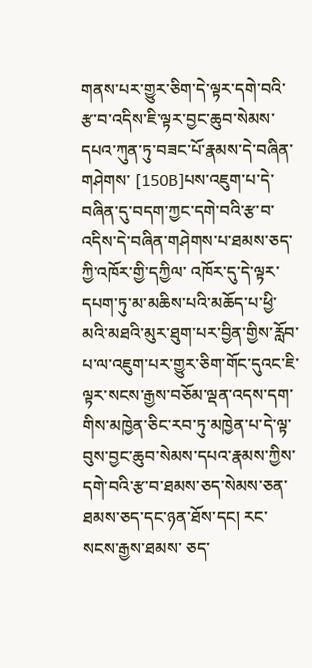གནས་པར་གྱུར་ཅིག་དེ་ལྟར་དགེ་བའི་རྩ་བ་འདིས་ཇི་ལྟར་བྱང་ཆུབ་སེམས་དཔའ་ཀུན་ཏུ་བཟང་པོ་རྣམས་དེ་བཞིན་གཤེགས་ [150B]པས་འཇུག་པ་དེ་བཞིན་དུ་བདག་ཀྱང་དགེ་བའི་རྩ་བ་འདིས་དེ་བཞིན་གཤེགས་པ་ཐམས་ཅད་ཀྱི་འཁོར་གྱི་དཀྱིལ་ འཁོར་དུ་དེ་ལྟར་དཔག་ཏུ་མ་མཆིས་པའི་མཆོད་པ་ཕྱི་མའི་མཐའི་མུར་ཐུག་པར་བྱིན་གྱིས་རློབ་པ་ལ་འཇུག་པར་གྱུར་ཅིག་གོང་དུའང་ཇི་ལྟར་སངས་རྒྱས་བཅོམ་ལྡན་འདས་དག་ གིས་མཁྱེན་ཅིང་རབ་ཏུ་མཁྱེན་པ་དེ་ལྟ་བུས་བྱང་ཆུབ་སེམས་དཔའ་རྣམས་ཀྱིས་དགེ་བའི་རྩ་བ་ཐམས་ཅད་སེམས་ཅན་ཐམས་ཅད་དང་ཉན་ཐོས་དང། རང་སངས་རྒྱས་ཐམས་ ཅད་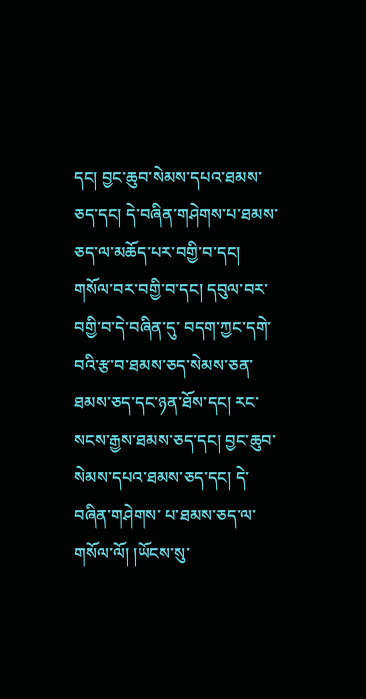དང། བྱང་ཆུབ་སེམས་དཔའ་ཐམས་ཅད་དང། དེ་བཞིན་གཤེགས་པ་ཐམས་ཅད་ལ་མཆོད་པར་བགྱི་བ་དང། གསོལ་བར་བགྱི་བ་དང། དབུལ་བར་བགྱི་བ་དེ་བཞིན་དུ་ བདག་ཀྱང་དགེ་བའི་རྩ་བ་ཐམས་ཅད་སེམས་ཅན་ཐམས་ཅད་དང་ཉན་ཐོས་དང། རང་སངས་རྒྱས་ཐམས་ཅད་དང། བྱང་ཆུབ་སེམས་དཔའ་ཐམས་ཅད་དང། དེ་བཞིན་གཤེགས་ པ་ཐམས་ཅད་ལ་གསོལ་ལོ། །ཡོངས་སུ་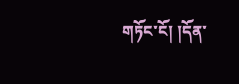གཏོང་ངོ། །དོན་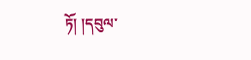ཏོ། །དབུལ་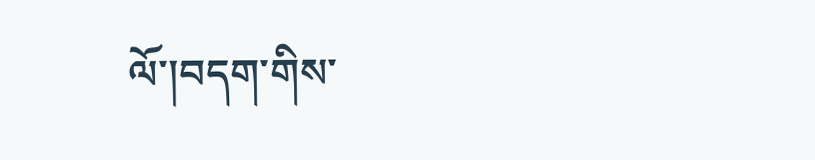ལོ་།བདག་གིས་